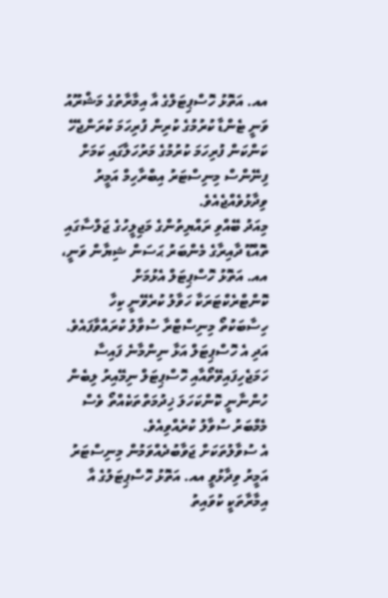އއ. އަތޮޅު ހޮސްޕިޓަލްގެ އާ އިމާރާތުގެ މަޝްރޫއު ވަނީ ޓެންޑާ ކުރުމުގެ ކުރިން ފުރިހަމަ ކުރަންޖެހޭ ކަންކަން ފުރިހަމަ ކުރުމުގެ މަރުހަލާގައި ކަމަށް ފިނޭންސް މިނިސްޓަރު އިބްރާހިމް އަމީރު ވިދާޅުވެއްޖެއެވެ.
މިއަދު ބޭއްވި ރައްޔިތުންގެ މަޖިލީހުގެ ޖަލްސާގައި ތޮއްޑޫ ދާއިރާގެ މެންބަރު ޙަސަން ޝިޔާން ވަނީ، އއ. އަތޮޅު ހޮސްޕިޓަލް އެޅުމަށް ކޮންޓްރެކްޓަރަކާ ހަވާލު ކުރެވޭނީ ކިހާ ހިސާބަކުތޯ މިނިސްޓްރާ ސުވާލު ކުރައްވާފައެވެ. އަދި އެ ހޮސްޕިޓަލް އަޅާ ނިންމާނެ ފައިސާ ހަމަޖެހިފައިވޭތޯއާއި ހޮސްޕިޓަލް ނިމޭއިރު ލިބެން ހުންނާނީ ކޮންކަހަލަ ޚިދުމަތްތަކެއްތޯ ވެސް މެމްބަރު ސުވާލު ކުރެއްވިއެވެ.
އެ ސުވާލުތަކަށް ޖަވާބުދެއްވަމުން މިނިސްޓަރު އަމީރު ވިދާޅުވީ އއ. އަތޮޅު ހޮސްޕިޓަލުގެ އާ އިމާރާތަކީ ކުވައިތު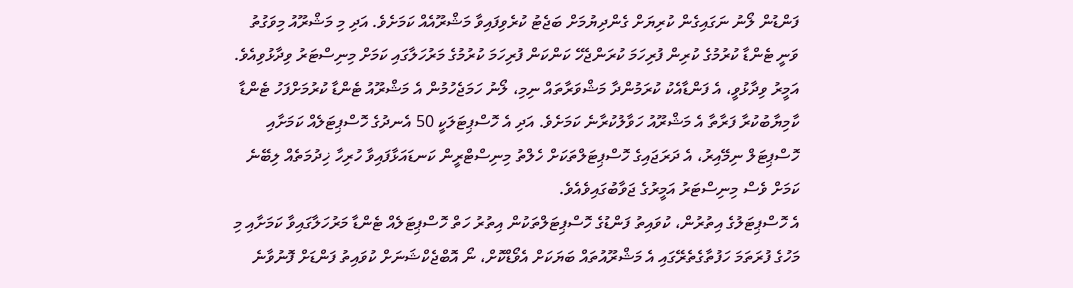ފަންޑުން ލޯނު ނަގައިގެން ކުރިޔަށް ގެންދިޔުމަށް ބަޖެޓު ކުރެވިފައިވާ މަޝްރޫއެއް ކަމަށެވެ. އަދި މި މަޝްރޫއު މިވަގުތު ވަނީ ޓެންޑާ ކުރުމުގެ ކުރިން ފުރިހަމަ ކުރަންޖެހޭ ކަންކަން ފުރިހަމަ ކުރުމުގެ މަރުހަލާގައި ކަމަށް މިނިސްޓަރު ވިދާޅުވިއެވެ.
އަމީރު ވިދާޅުވީ، އެ ފަންޑާއެކު ކުރަމުންދާ މަޝްވަރާތައް ނިމި، ލޯނު ހަމަޖެހުމުން އެ މަޝްރޫއު ޓެންޑާ ކުރުމަށްފަހު ޓެންޑާ ކާމިޔާބުކުރާ ފަރާތާ އެ މަޝްރޫއު ހަވާލުކުރާނެ ކަމަށެވެ. އަދި އެ ހޮސްޕިޓަލަކީ 50 އެނދުގެ ހޮސްޕިޓަލެއް ކަމަށާއި ހޮސްޕިޓަލް ނިމޭއިރު، އެ ދަރަޖައިގެ ހޮސްޕިޓަލްތަކަށް ހެލްތު މިނިސްޓްރީން ކަނޑައަޅާފައިވާ ހުރިހާ ޚިދުމަތެއް ލިބޭނެ ކަމަށް ވެސް މިނިސްޓަރު އަމީރުގެ ޖަވާބުގައިވެއެވެ.
އެ ހޮސްޕިޓަލުގެ އިތުރުން، ކުވައިތު ފަންޑުގެ ހޮސްޕިޓަލްތަކުން އިތުރު ހަތް ހޮސްޕިޓަލެއް ޓެންޑާ މަރުހަލާގައިވާ ކަމަށާއި މި މަހުގެ ފުރަތަމަ ހަފުތާގެތެރޭގައި އެ މަޝްރޫއުތައް ބަޔަކަށް އެވޯޑްކޮށް، ނޯ އޮބްޖެކްޝަނަށް ކުވައިތު ފަންޑަށް ފޮނުވާނެ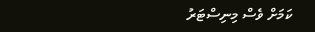ކަމަށް ވެސް މިނިސްޓަރު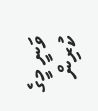ވަނީ މީގެ ކުރިން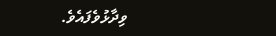ވިދާޅުވެފައެވެ.